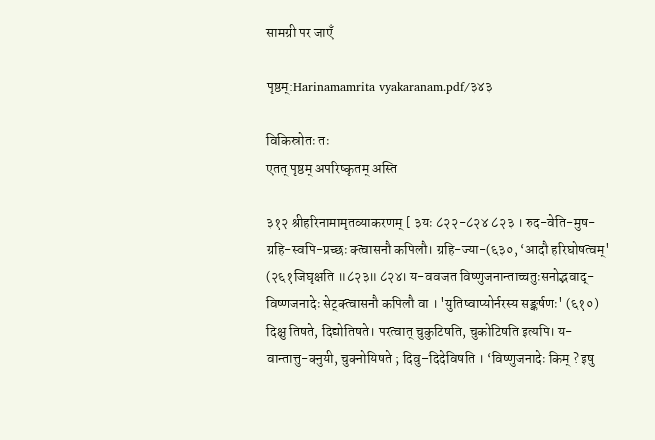सामग्री पर जाएँ

पृष्ठम्:Harinamamrita vyakaranam.pdf/३४३

विकिस्रोतः तः
एतत् पृष्ठम् अपरिष्कृतम् अस्ति

३१२ श्रीहरिनामामृतव्याकरणम् [ ३यः ८२२-८२४ ८२३ । रुद-वेति-मुष-ग्रहि-स्वपि-प्रच्छः क्त्वासनौ कपिलौ। ग्रहि-ज्या-(६३०, ‘आदौ हरिघोषत्वम्' (२६१जिघृक्षति ॥८२३॥ ८२४। य-ववजत विष्णुजनान्ताच्चतुःसनोद्भवाद्- विष्णजनादेः सेट्क्त्वासनौ कपिलौ वा । 'युतिष्वाप्योर्नरस्य सङ्कर्षणः' (६१०) दिक्षु तिषते, दिद्योतिषते। परत्वात् चुकुटिषति, चुकोटिषति इत्यपि। य-वान्तात्तु-क्नुयी, चुक्नोयिषते ; दिवु–दिदेविषति । ‘विष्णुजनादेः किम् ? इषु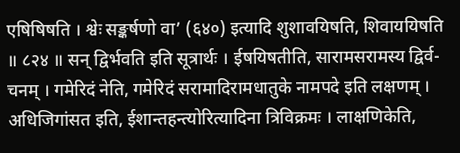एषिषिषति । श्वेः सङ्कर्षणो वा’ (६४०) इत्यादि शुशावयिषति, शिवाययिषति ॥ ८२४ ॥ सन् द्विर्भवति इति सूत्रार्थः । ईषयिषतीति, सारामसरामस्य द्विर्व- चनम् । गमेरिदं नेति, गमेरिदं सरामादिरामधातुके नामपदे इति लक्षणम् । अधिजिगांसत इति, ईशान्तहन्त्योरित्यादिना त्रिविक्रमः । लाक्षणिकेति,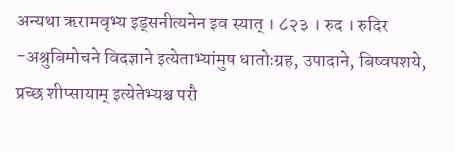अन्यथा ऋरामवृभ्य इड्सनीत्यनेन इव स्यात् । ८२३ । रुद । रुदिर -अश्रुबिमोचने विदज्ञाने इत्येताभ्यांमुष धातोःग्रह, उपादाने, बिष्वपशये, प्रच्छ शीप्सायाम् इत्येतेभ्यश्च परौ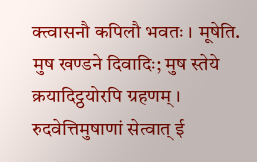क्त्वासनौ कपिलौ भवतः । मूषेति. मुष खण्डने दिवादिः; मुष स्तेये क्रयादिट्ठयोरपि ग्रहणम् । रुदवेत्तिमुषाणां सेत्वात् ई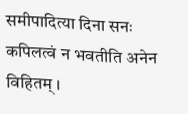समीपादित्या दिना सनः कपिलत्वं न भवतीति अनेन विहितम् ।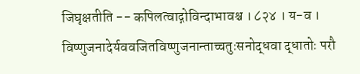जिघृक्षतीति -- कपिलत्वाद्गोविन्दाभावश्च । ८२४ । य-व । विष्णुजनादेर्यववजितविष्णुजनान्ताच्चतुःसनोद्धवा द्धातोः परौ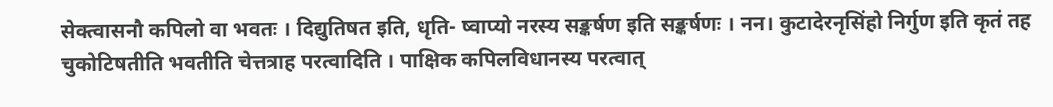सेक्त्वासनौ कपिलो वा भवतः । दिद्युतिषत इति, धृति- ष्वाप्यो नरस्य सङ्कर्षण इति सङ्कर्षणः । नन। कुटादेरनृसिंहो निर्गुण इति कृतं तह चुकोटिषतीति भवतीति चेत्तत्राह परत्वादिति । पाक्षिक कपिलविधानस्य परत्वात्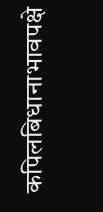कपिलबिधानाभावपक्षे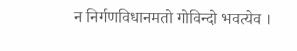न निर्गणविधानमतो गोविन्दो भवत्येव ।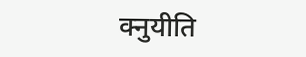क्नुयीति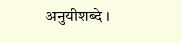अनुयीशब्दे ।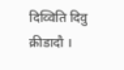दिव्विति दिवु क्रीडादौ ।